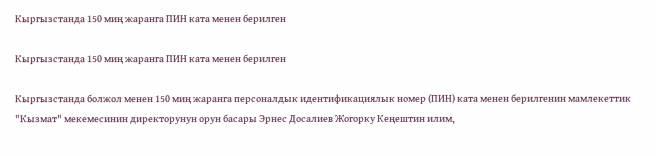Кыргызстанда 150 миң жаранга ПИН ката менен берилген

Кыргызстанда 150 миң жаранга ПИН ката менен берилген

Кыргызстанда болжол менен 150 миң жаранга персоналдык идентификациялык номер (ПИН) ката менен берилгенин мамлекеттик "Кызмат" мекемесинин директорунун орун басары Эрнес Досалиев Жогорку Кеңештин илим,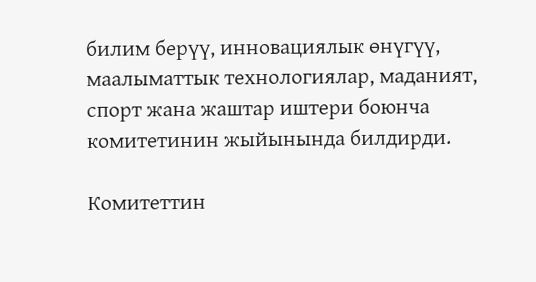билим берүү, инновациялык өнүгүү, маалыматтык технологиялар, маданият, спорт жана жаштар иштери боюнча комитетинин жыйынында билдирди.

Комитеттин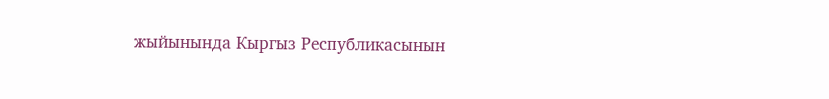жыйынында Кыргыз Республикасынын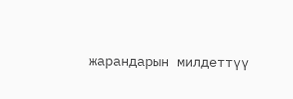жарандарын милдеттүү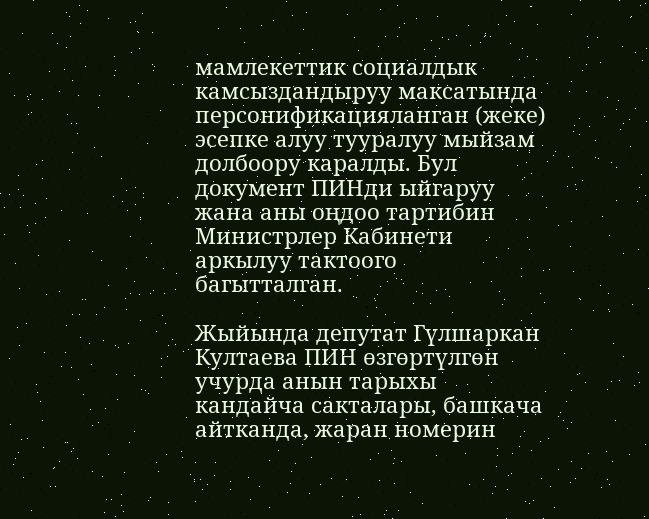мамлекеттик социалдык камсыздандыруу максатында персонификацияланган (жеке) эсепке алуу тууралуу мыйзам долбоору каралды. Бул документ ПИНди ыйгаруу жана аны оңдоо тартибин Министрлер Кабинети аркылуу тактоого багытталган.

Жыйында депутат Гүлшаркан Култаева ПИН өзгөртүлгөн учурда анын тарыхы кандайча сакталары, башкача айтканда, жаран номерин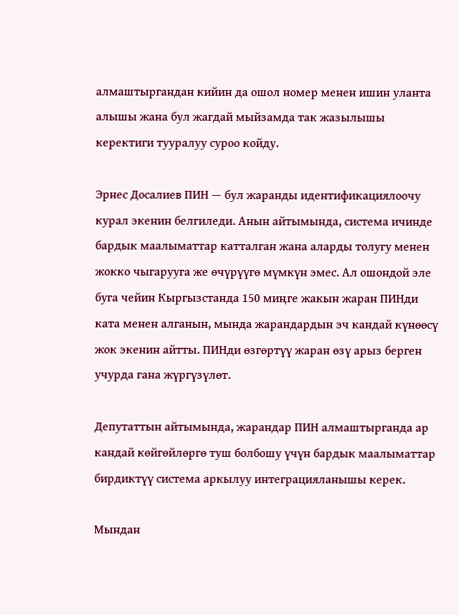алмаштыргандан кийин да ошол номер менен ишин уланта алышы жана бул жагдай мыйзамда так жазылышы керектиги тууралуу суроо койду.

Эрнес Досалиев ПИН — бул жаранды идентификациялоочу курал экенин белгиледи. Анын айтымында, система ичинде бардык маалыматтар катталган жана аларды толугу менен жокко чыгарууга же өчүрүүгө мүмкүн эмес. Ал ошондой эле буга чейин Кыргызстанда 150 миңге жакын жаран ПИНди ката менен алганын, мында жарандардын эч кандай күнөөсү жок экенин айтты. ПИНди өзгөртүү жаран өзү арыз берген учурда гана жүргүзүлөт.

Депутаттын айтымында, жарандар ПИН алмаштырганда ар кандай көйгөйлөргө туш болбошу үчүн бардык маалыматтар бирдиктүү система аркылуу интеграцияланышы керек.

Мындан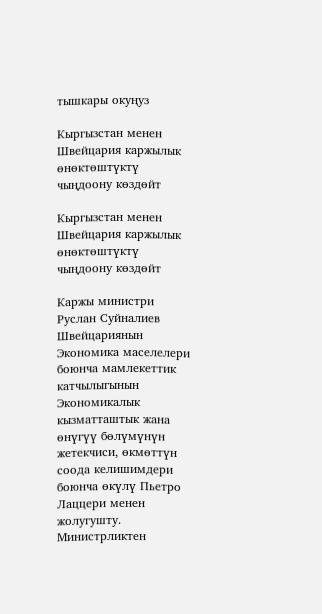тышкары окуңуз

Кыргызстан менен Швейцария каржылык өнөктөштүктү чыңдоону көздөйт

Кыргызстан менен Швейцария каржылык өнөктөштүктү чыңдоону көздөйт

Каржы министри Руслан Суйналиев Швейцариянын Экономика маселелери боюнча мамлекеттик катчылыгынын Экономикалык кызматташтык жана өнүгүү бөлүмүнүн жетекчиси, өкмөттүн соода келишимдери боюнча өкүлү Пьетро Лаццери менен жолугушту. Министрликтен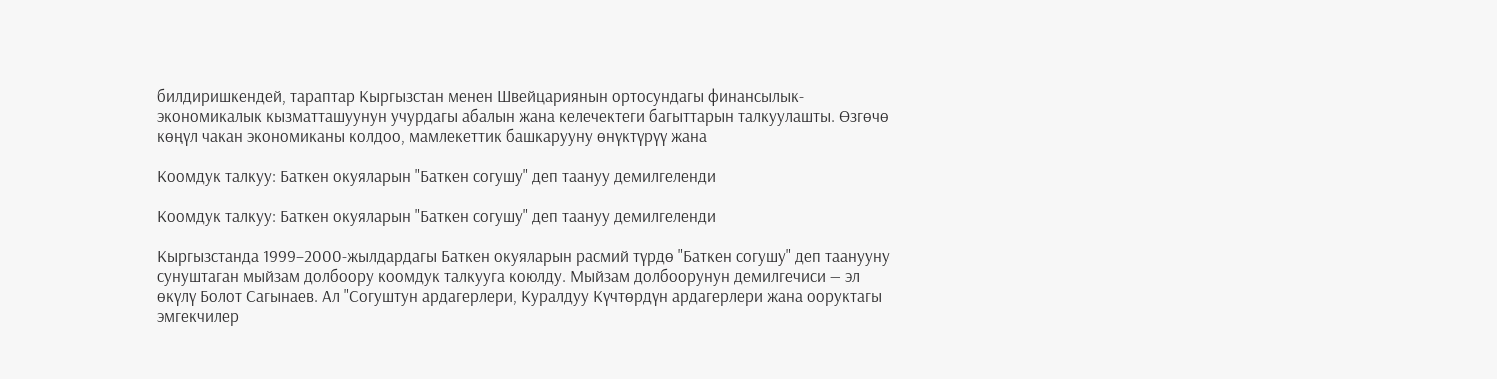билдиришкендей, тараптар Кыргызстан менен Швейцариянын ортосундагы финансылык-экономикалык кызматташуунун учурдагы абалын жана келечектеги багыттарын талкуулашты. Өзгөчө көңүл чакан экономиканы колдоо, мамлекеттик башкарууну өнүктүрүү жана

Коомдук талкуу: Баткен окуяларын "Баткен согушу" деп таануу демилгеленди

Коомдук талкуу: Баткен окуяларын "Баткен согушу" деп таануу демилгеленди

Кыргызстанда 1999–2000-жылдардагы Баткен окуяларын расмий түрдө "Баткен согушу" деп таанууну сунуштаган мыйзам долбоору коомдук талкууга коюлду. Мыйзам долбоорунун демилгечиси — эл өкүлү Болот Сагынаев. Ал "Согуштун ардагерлери, Куралдуу Күчтөрдүн ардагерлери жана ооруктагы эмгекчилер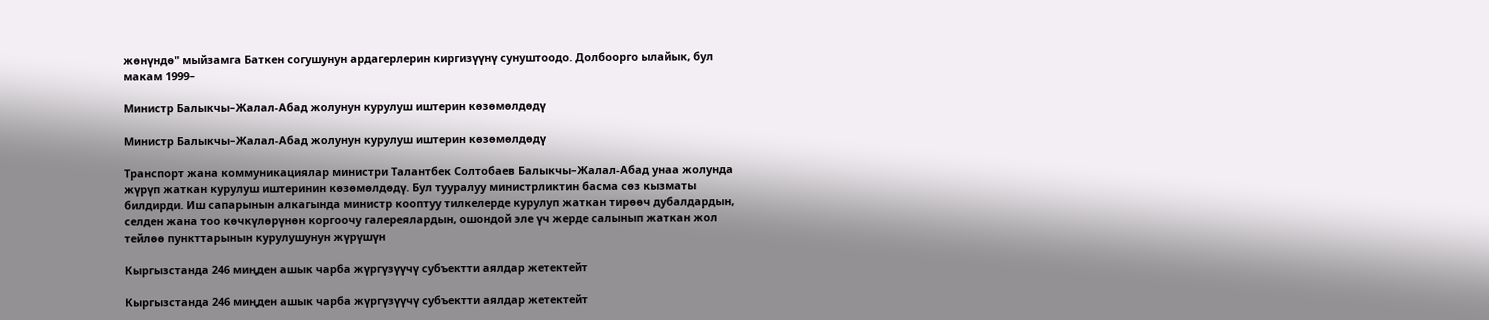жөнүндө" мыйзамга Баткен согушунун ардагерлерин киргизүүнү сунуштоодо. Долбоорго ылайык, бул макам 1999–

Министр Балыкчы–Жалал-Абад жолунун курулуш иштерин көзөмөлдөдү

Министр Балыкчы–Жалал-Абад жолунун курулуш иштерин көзөмөлдөдү

Транспорт жана коммуникациялар министри Талантбек Солтобаев Балыкчы–Жалал-Абад унаа жолунда жүрүп жаткан курулуш иштеринин көзөмөлдөдү. Бул тууралуу министрликтин басма сөз кызматы билдирди. Иш сапарынын алкагында министр кооптуу тилкелерде курулуп жаткан тирөөч дубалдардын, селден жана тоо көчкүлөрүнөн коргоочу галереялардын, ошондой эле үч жерде салынып жаткан жол тейлөө пункттарынын курулушунун жүрүшүн

Кыргызстанда 246 миңден ашык чарба жүргүзүүчү субъектти аялдар жетектейт

Кыргызстанда 246 миңден ашык чарба жүргүзүүчү субъектти аялдар жетектейт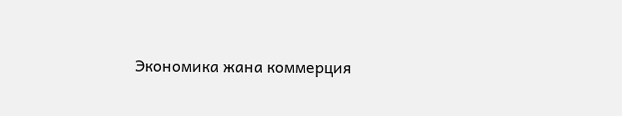Экономика жана коммерция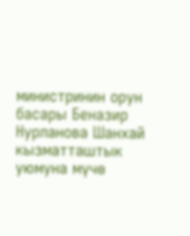министринин орун басары Беназир Нурланова Шанхай кызматташтык уюмуна мүчө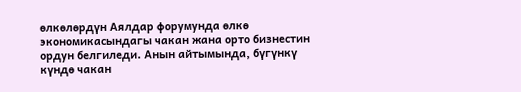өлкөлөрдүн Аялдар форумунда өлкө экономикасындагы чакан жана орто бизнестин ордун белгиледи. Анын айтымында, бүгүнкү күндө чакан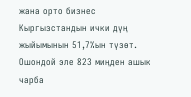жана орто бизнес Кыргызстандын ички дүң жыйымынын 51,7%ын түзөт. Ошондой эле 823 миңден ашык чарба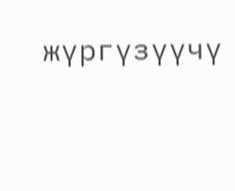жүргүзүүчү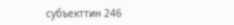субъекттин 246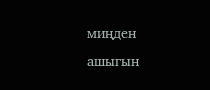миңден ашыгын